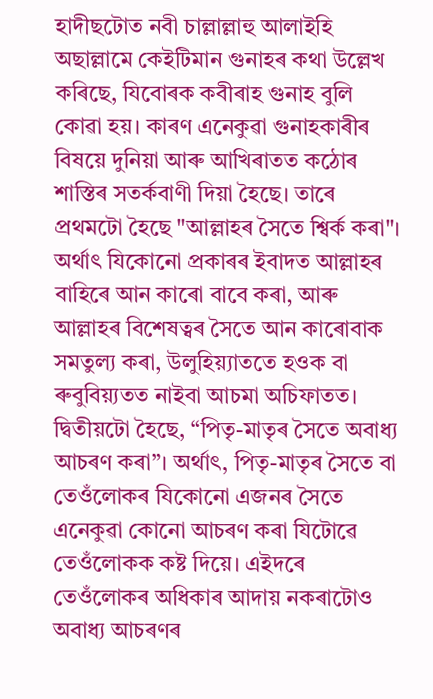হাদীছটোত নবী চাল্লাল্লাহু আলাইহি অছাল্লামে কেইটিমান গুনাহৰ কথা উল্লেখ কৰিছে, যিবোৰক কবীৰাহ গুনাহ বুলি কোৱা হয়। কাৰণ এনেকুৱা গুনাহকাৰীৰ বিষয়ে দুনিয়া আৰু আখিৰাতত কঠোৰ শাস্তিৰ সতৰ্কবাণী দিয়া হৈছে। তাৰে প্ৰথমটো হৈছে "আল্লাহৰ সৈতে শ্বিৰ্ক কৰা"। অৰ্থাৎ যিকোনো প্ৰকাৰৰ ইবাদত আল্লাহৰ বাহিৰে আন কাৰো বাবে কৰা, আৰু আল্লাহৰ বিশেষত্বৰ সৈতে আন কাৰোবাক সমতুল্য কৰা, উলুহিয়্যাততে হওক বা ৰুবুবিয়্যতত নাইবা আচমা অচিফাতত। দ্বিতীয়টো হৈছে, “পিতৃ-মাতৃৰ সৈতে অবাধ্য আচৰণ কৰা”। অৰ্থাৎ, পিতৃ-মাতৃৰ সৈতে বা তেওঁলোকৰ যিকোনো এজনৰ সৈতে এনেকুৱা কোনো আচৰণ কৰা যিটোৱে তেওঁলোকক কষ্ট দিয়ে। এইদৰে তেওঁলোকৰ অধিকাৰ আদায় নকৰাটোও অবাধ্য আচৰণৰ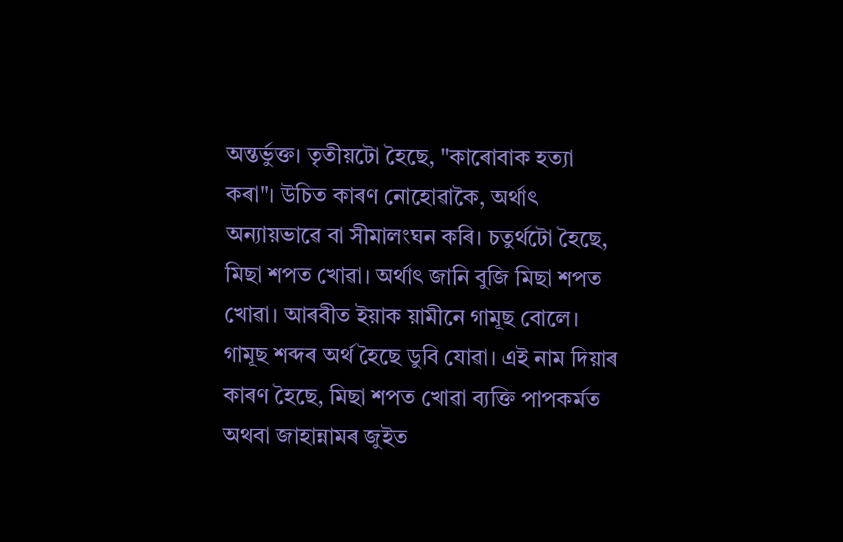অন্তৰ্ভুক্ত। তৃতীয়টো হৈছে, "কাৰোবাক হত্যা কৰা"। উচিত কাৰণ নোহোৱাকৈ, অৰ্থাৎ অন্যায়ভাৱে বা সীমালংঘন কৰি। চতুৰ্থটো হৈছে, মিছা শপত খোৱা। অৰ্থাৎ জানি বুজি মিছা শপত খোৱা। আৰবীত ইয়াক য়ামীনে গামূছ বোলে। গামূছ শব্দৰ অৰ্থ হৈছে ডুবি যোৱা। এই নাম দিয়াৰ কাৰণ হৈছে, মিছা শপত খোৱা ব্যক্তি পাপকৰ্মত অথবা জাহান্নামৰ জুইত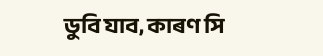ডুবি যাব, কাৰণ সি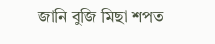জানি বুজি মিছা শপত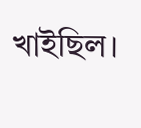খাইছিল।